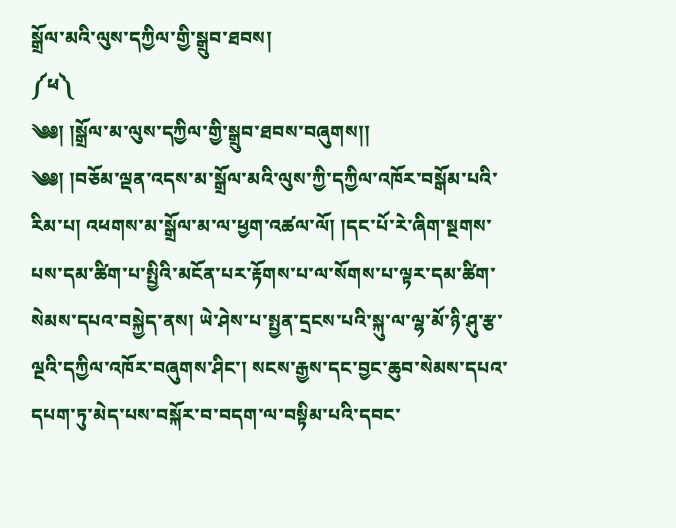སྒྲོལ་མའི་ལུས་དཀྱིལ་གྱི་སྒྲུབ་ཐབས།
༼ཕ༽
༄༅། །སྒྲོལ་མ་ལུས་དཀྱིལ་གྱི་སྒྲུབ་ཐབས་བཞུགས།།
༄༅། །བཅོམ་ལྡན་འདས་མ་སྒྲོལ་མའི་ལུས་ཀྱི་དཀྱིལ་འཁོར་བསྒོམ་པའི་རིམ་པ། འཕགས་མ་སྒྲོལ་མ་ལ་ཕྱག་འཚལ་ལོ། །དང་པོ་རེ་ཞིག་སྔགས་པས་དམ་ཚིག་པ་སྤྱིའི་མངོན་པར་རྟོགས་པ་ལ་སོགས་པ་ལྟར་དམ་ཚིག་སེམས་དཔའ་བསྐྱེད་ནས། ཡེ་ཤེས་པ་སྤྱན་དྲངས་པའི་སྐུ་ལ་ལྷ་མོ་ཉི་ཤུ་རྩ་ལྔའི་དཀྱིལ་འཁོར་བཞུགས་ཤིང་། སངས་རྒྱས་དང་བྱང་ཆུབ་སེམས་དཔའ་དཔག་ཏུ་མེད་པས་བསྐོར་བ་བདག་ལ་བསྟིམ་པའི་དབང་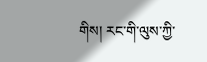གིས། རང་གི་ལུས་ཀྱི་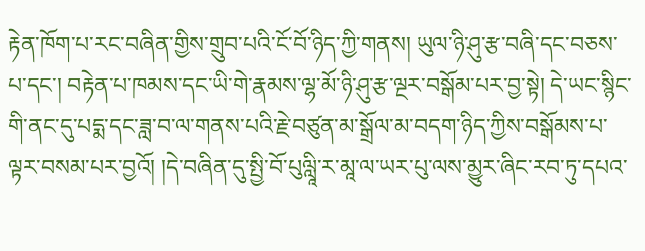རྟེན་ཁོག་པ་རང་བཞིན་གྱིས་གྲུབ་པའི་ངོ་བོ་ཉིད་ཀྱི་གནས། ཡུལ་ཉི་ཤུ་རྩ་བཞི་དང་བཅས་པ་དང་། བརྟེན་པ་ཁམས་དང་ཡི་གེ་རྣམས་ལྷ་མོ་ཉི་ཤུ་རྩ་ལྔར་བསྒོམ་པར་བྱ་སྟེ། དེ་ཡང་སྙིང་གི་ནང་དུ་པདྨ་དང་ཟླ་བ་ལ་གནས་པའི་རྗེ་བཙུན་མ་སྒྲོལ་མ་བདག་ཉིད་ཀྱིས་བསྒོམས་པ་ལྟར་བསམ་པར་བྱའོ། །དེ་བཞིན་དུ་སྤྱི་བོ་པུལླཱི་ར་མཱ་ལ་ཡར་པུ་ལས་མྱུར་ཞིང་རབ་ཏུ་དཔའ་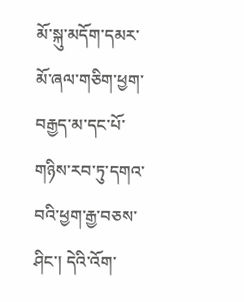མོ་སྐུ་མདོག་དམར་མོ་ཞལ་གཅིག་ཕྱག་བརྒྱད་མ་དང་པོ་གཉིས་རབ་ཏུ་དགའ་བའི་ཕྱག་རྒྱ་བཅས་ཤིང་། དེའི་འོག་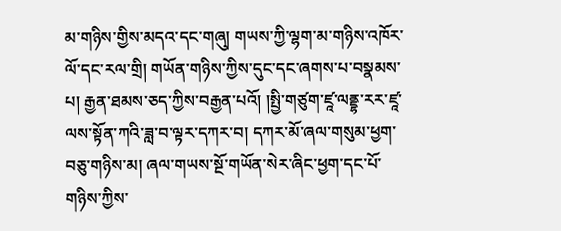མ་གཉིས་གྱིས་མདའ་དང་གཞུ། གཡས་ཀྱི་ལྷག་མ་གཉིས་འཁོར་ལོ་དང་རལ་གྲི། གཡོན་གཉིས་ཀྱིས་དུང་དང་ཞགས་པ་བསྣམས་པ། རྒྱན་ཐམས་ཅད་ཀྱིས་བརྒྱན་པའོ། །སྤྱི་གཙུག་ཛཱ་ལནྡྷ་རར་ཛཱ་ལས་སྟོན་ཀའི་ཟླ་བ་ལྟར་དཀར་བ། དཀར་མོ་ཞལ་གསུམ་ཕྱག་བཅུ་གཉིས་མ། ཞལ་གཡས་སྔོ་གཡོན་སེར་ཞིང་ཕྱག་དང་པོ་གཉིས་ཀྱིས་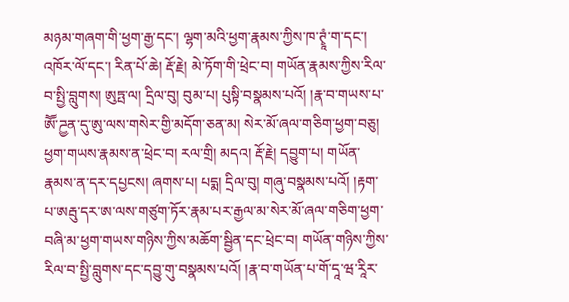མཉམ་གཞག་གི་ཕྱག་རྒྱ་དང་། ལྷག་མའི་ཕྱག་རྣམས་ཀྱིས་ཁ་ཊྭཱཾ་ག་དང་། འཁོར་ལོ་དང་། རིན་པོ་ཆེ། རྡོ་རྗེ། མེ་ཏོག་གི་ཕྲེང་བ། གཡོན་རྣམས་ཀྱིས་རིལ་བ་སྤྱི་བླུགས། ཨུཏྤ་ལ། དྲིལ་བུ། བུམ་པ། པུསྟི་བསྣམས་པའོ། །རྣ་བ་གཡས་པ་ཨཽ་ཌྱན་དུ་ཨུ་ལས་གསེར་གྱི་མདོག་ཅན་མ། སེར་མོ་ཞལ་གཅིག་ཕྱག་བཅུ། ཕྱག་གཡས་རྣམས་ན་ཕྲེང་བ། རལ་གྲི། མདའ། རྡོ་རྗེ། དབྱུག་པ། གཡོན་རྣམས་ན་དར་དཔྱངས། ཞགས་པ། པདྨ། དྲིལ་བུ། གཞུ་བསྣམས་པའོ། །རྟག་པ་ཨརྦུ་དར་ཨ་ལས་གཙུག་ཏོར་རྣམ་པར་རྒྱལ་མ་སེར་མོ་ཞལ་གཅིག་ཕྱག་བཞི་མ་ཕྱག་གཡས་གཉིས་ཀྱིས་མཆོག་སྦྱིན་དང་ཕྲེང་བ། གཡོན་གཉིས་ཀྱིས་རིལ་བ་སྤྱི་བླུགས་དང་དབྱུ་གུ་བསྣམས་པའོ། །རྣ་བ་གཡོན་པ་གོ་དཱ་ཝ་རཱིར་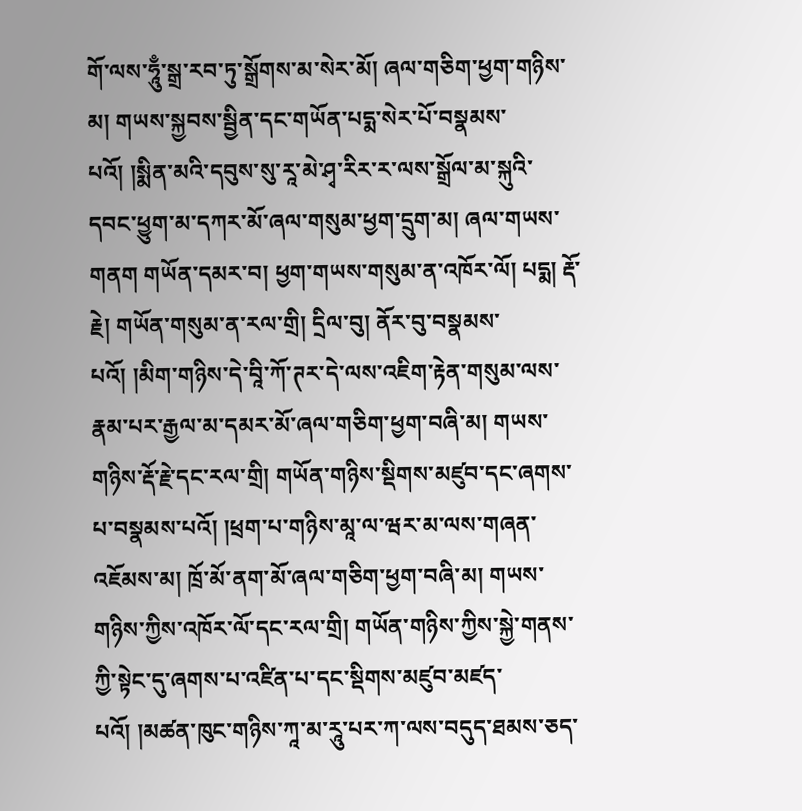གོ་ལས་ཧཱུྃ་སྒྲ་རབ་ཏུ་སྒྲོགས་མ་སེར་མོ། ཞལ་གཅིག་ཕྱག་གཉིས་མ། གཡས་སྐྱབས་སྦྱིན་དང་གཡོན་པདྨ་སེར་པོ་བསྣམས་པའོ། །སྨིན་མའི་དབུས་སུ་རཱ་མེ་ཤྭ་རིར་ར་ལས་སྒྲོལ་མ་སྐུའི་དབང་ཕྱུག་མ་དཀར་མོ་ཞལ་གསུམ་ཕྱག་དྲུག་མ། ཞལ་གཡས་གནག གཡོན་དམར་བ། ཕྱག་གཡས་གསུམ་ན་འཁོར་ལོ། པདྨ། རྡོ་རྗེ། གཡོན་གསུམ་ན་རལ་གྲི། དྲིལ་བུ། ནོར་བུ་བསྣམས་པའོ། །མིག་གཉིས་དེ་བཱི་ཀོ་ཊར་དེ་ལས་འཇིག་རྟེན་གསུམ་ལས་རྣམ་པར་རྒྱལ་མ་དམར་མོ་ཞལ་གཅིག་ཕྱག་བཞི་མ། གཡས་གཉིས་རྡོ་རྗེ་དང་རལ་གྲི། གཡོན་གཉིས་སྡིགས་མཛུབ་དང་ཞགས་པ་བསྣམས་པའོ། །ཕྲག་པ་གཉིས་མཱ་ལ་ཝར་མ་ལས་གཞན་འཇོམས་མ། ཁྲོ་མོ་ནག་མོ་ཞལ་གཅིག་ཕྱག་བཞི་མ། གཡས་གཉིས་ཀྱིས་འཁོར་ལོ་དང་རལ་གྲི། གཡོན་གཉིས་ཀྱིས་སྐྱེ་གནས་ཀྱི་སྟེང་དུ་ཞགས་པ་འཛིན་པ་དང་སྡིགས་མཛུབ་མཛད་པའོ། །མཚན་ཁུང་གཉིས་ཀཱ་མ་རཱུ་པར་ཀ་ལས་བདུད་ཐམས་ཅད་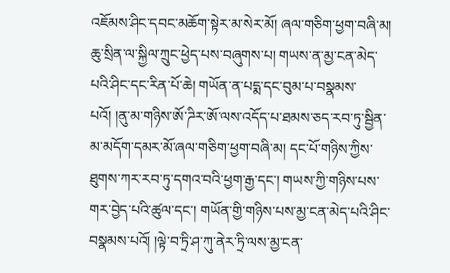འཇོམས་ཤིང་དབང་མཆོག་སྟེར་མ་སེར་མོ། ཞལ་གཅིག་ཕྱག་བཞི་མ། ཆུ་སྲིན་ལ་སྐྱིལ་ཀྲུང་ཕྱེད་པས་བཞུགས་པ། གཡས་ན་མྱ་ངན་མེད་པའི་ཤིང་དང་རིན་པོ་ཆེ། གཡོན་ན་པདྨ་དང་བུམ་པ་བསྣམས་པའོ། །ནུ་མ་གཉིས་ཨོ་ཌིར་ཨོ་ལས་འདོད་པ་ཐམས་ཅད་རབ་ཏུ་སྦྱིན་མ་མདོག་དམར་མོ་ཞལ་གཅིག་ཕྱག་བཞི་མ། དང་པོ་གཉིས་ཀྱིས་ཐུགས་ཀར་རབ་ཏུ་དགའ་བའི་ཕྱག་རྒྱ་དང་། གཡས་ཀྱི་གཉིས་པས་གར་བྱེད་པའི་ཚུལ་དང་། གཡོན་གྱི་གཉིས་པས་མྱ་ངན་མེད་པའི་ཤིང་བསྣམས་པའོ། །ལྟེ་བ་ཏྲི་ཤ་ཀུ་ནེར་ཏྲི་ལས་མྱ་ངན་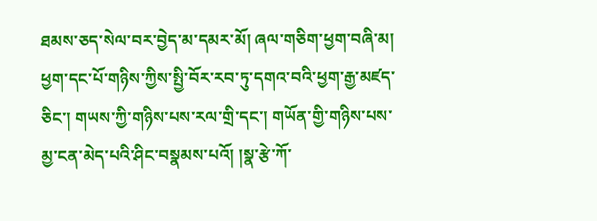ཐམས་ཅད་སེལ་བར་བྱེད་མ་དམར་མོ། ཞལ་གཅིག་ཕྱག་བཞི་མ། ཕྱག་དང་པོ་གཉིས་ཀྱིས་སྤྱི་བོར་རབ་ཏུ་དགའ་བའི་ཕྱག་རྒྱ་མཛད་ཅིང་། གཡས་ཀྱི་གཉིས་པས་རལ་གྲི་དང་། གཡོན་གྱི་གཉིས་པས་མྱ་ངན་མེད་པའི་ཤིང་བསྣམས་པའོ། །སྣ་རྩེ་ཀོ་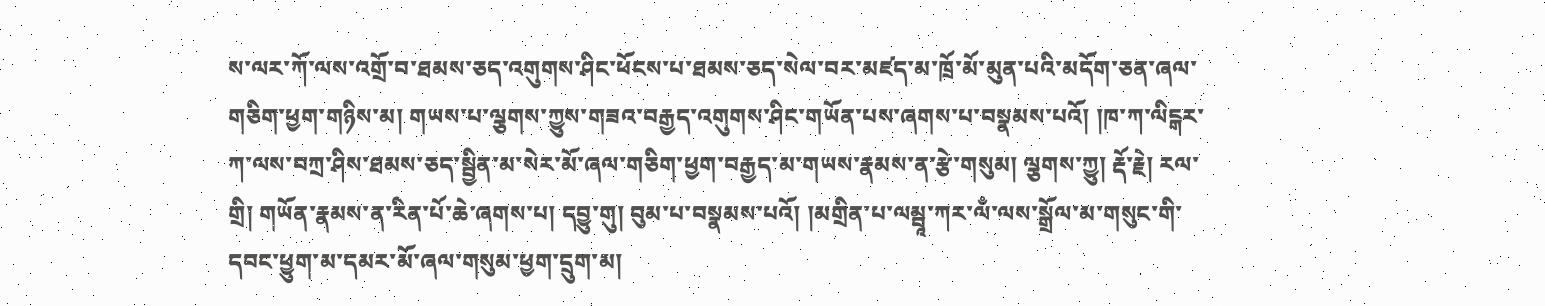ས་ལར་ཀོ་ལས་འགྲོ་བ་ཐམས་ཅད་འགུགས་ཤིང་ཕོངས་པ་ཐམས་ཅད་སེལ་བར་མཛད་མ་ཁྲོ་མོ་མུན་པའི་མདོག་ཅན་ཞལ་གཅིག་ཕྱག་གཉིས་མ། གཡས་པ་ལྕགས་ཀྱུས་གཟའ་བརྒྱད་འགུགས་ཤིང་གཡོན་པས་ཞགས་པ་བསྣམས་པའོ། །ཁ་ཀ་ལིངྒར་ཀ་ལས་བཀྲ་ཤིས་ཐམས་ཅད་སྦྱིན་མ་སེར་མོ་ཞལ་གཅིག་ཕྱག་བརྒྱད་མ་གཡས་རྣམས་ན་རྩེ་གསུམ། ལྕགས་ཀྱུ། རྡོ་རྗེ། རལ་གྲི། གཡོན་རྣམས་ན་རིན་པོ་ཆེ་ཞགས་པ། དབྱུ་གུ། བུམ་པ་བསྣམས་པའོ། །མགྲིན་པ་ལམྦཱ་ཀར་ལྃ་ལས་སྒྲོལ་མ་གསུང་གི་དབང་ཕྱུག་མ་དམར་མོ་ཞལ་གསུམ་ཕྱག་དྲུག་མ།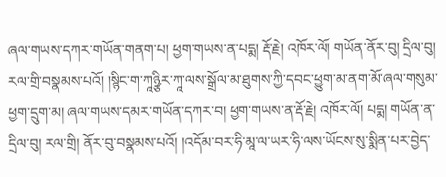ཞལ་གཡས་དཀར་གཡོན་གནག་པ། ཕྱག་གཡས་ན་པདྨ། རྡོ་རྗེ། འཁོར་ལོ། གཡོན་ནོར་བུ། དྲིལ་བུ། རལ་གྲི་བསྣམས་པའོ། །སྙིང་ག་ཀཱཉྩིར་ཀཱ་ལས་སྒྲོལ་མ་ཐུགས་ཀྱི་དབང་ཕྱུག་མ་ནག་མོ་ཞལ་གསུམ་ཕྱག་དྲུག་མ། ཞལ་གཡས་དམར་གཡོན་དཀར་བ། ཕྱག་གཡས་ན་རྡོ་རྗེ། འཁོར་ལོ། པདྨ། གཡོན་ན་དྲིལ་བུ། རལ་གྲི། ནོར་བུ་བསྣམས་པའོ། །འདོམ་བར་ཧི་མཱ་ལ་ཡར་ཧི་ལས་ཡོངས་སུ་སྨིན་པར་བྱེད་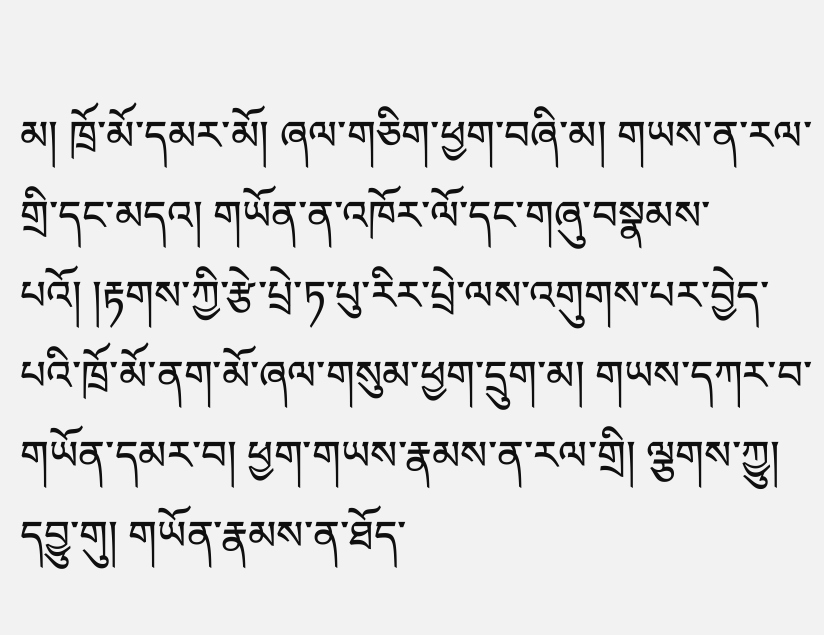མ། ཁྲོ་མོ་དམར་མོ། ཞལ་གཅིག་ཕྱག་བཞི་མ། གཡས་ན་རལ་གྲི་དང་མདའ། གཡོན་ན་འཁོར་ལོ་དང་གཞུ་བསྣམས་པའོ། །རྟགས་ཀྱི་རྩེ་པྲེ་ཏ་པུ་རིར་པྲེ་ལས་འགུགས་པར་བྱེད་པའི་ཁྲོ་མོ་ནག་མོ་ཞལ་གསུམ་ཕྱག་དྲུག་མ། གཡས་དཀར་བ་གཡོན་དམར་བ། ཕྱག་གཡས་རྣམས་ན་རལ་གྲི། ལྕགས་ཀྱུ། དབྱུ་གུ། གཡོན་རྣམས་ན་ཐོད་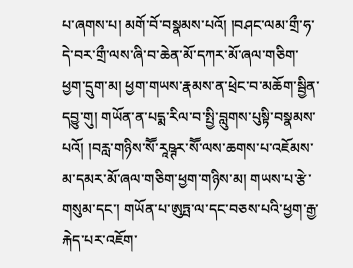པ་ཞགས་པ། མགོ་བོ་བསྣམས་པའོ། །བཤང་ལམ་གྲྀ་ཧ་དེ་བར་གྲྀ་ལས་ཞི་བ་ཆེན་མོ་དཀར་མོ་ཞལ་གཅིག་ཕྱག་དྲུག་མ། ཕྱག་གཡས་རྣམས་ན་ཕྲེང་བ་མཆོག་སྦྱིན་དབྱུ་གུ། གཡོན་ན་པདྨ་རིལ་བ་སྤྱི་བླུགས་པུསྟི་བསྣམས་པའོ། །བརླ་གཉིས་སཽ་རཱཥྚར་སཽ་ལས་ཆགས་པ་འཇོམས་མ་དམར་མོ་ཞལ་གཅིག་ཕྱག་གཉིས་མ། གཡས་པ་རྩེ་གསུམ་དང་། གཡོན་པ་ཨུཏྤ་ལ་དང་བཅས་པའི་ཕྱག་རྒྱ་རྐེད་པར་འཇོག་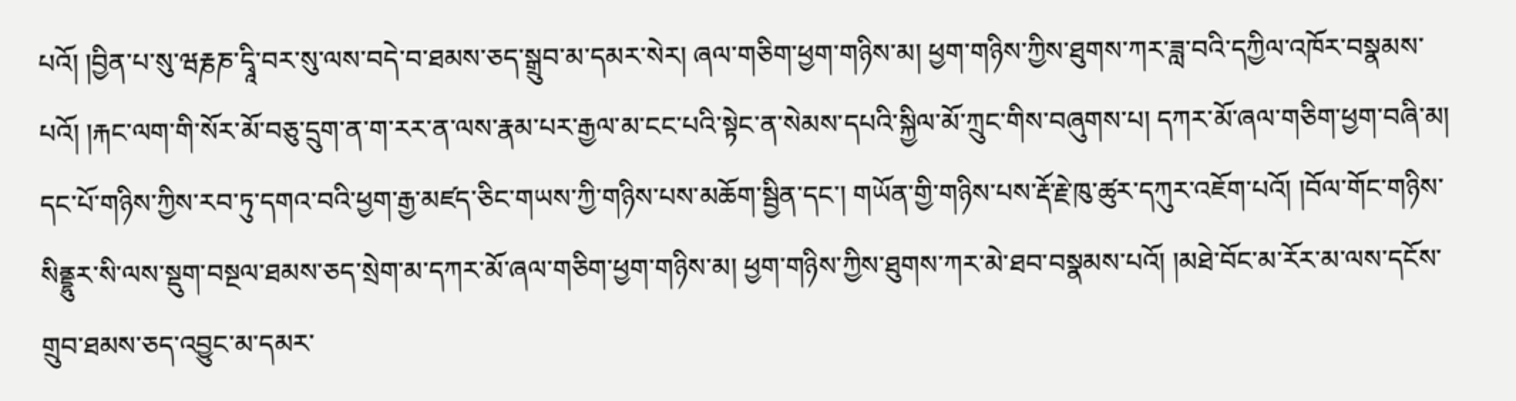པའོ། །བྱིན་པ་སུ་ཝརྞཎ་དྭཱི་བར་སུ་ལས་བདེ་བ་ཐམས་ཅད་སྒྲུབ་མ་དམར་སེར། ཞལ་གཅིག་ཕྱག་གཉིས་མ། ཕྱག་གཉིས་ཀྱིས་ཐུགས་ཀར་ཟླ་བའི་དཀྱིལ་འཁོར་བསྣམས་པའོ། །རྐང་ལག་གི་སོར་མོ་བཅུ་དྲུག་ན་ག་རར་ན་ལས་རྣམ་པར་རྒྱལ་མ་ངང་པའི་སྟེང་ན་སེམས་དཔའི་སྐྱིལ་མོ་ཀྲུང་གིས་བཞུགས་པ། དཀར་མོ་ཞལ་གཅིག་ཕྱག་བཞི་མ། དང་པོ་གཉིས་ཀྱིས་རབ་ཏུ་དགའ་བའི་ཕྱག་རྒྱ་མཛད་ཅིང་གཡས་ཀྱི་གཉིས་པས་མཆོག་སྦྱིན་དང་། གཡོན་གྱི་གཉིས་པས་རྡོ་རྗེ་ཁུ་ཚུར་དཀུར་འཇོག་པའོ། །བོལ་གོང་གཉིས་སིནྡྷུར་སི་ལས་སྡུག་བསྔལ་ཐམས་ཅད་སྲེག་མ་དཀར་མོ་ཞལ་གཅིག་ཕྱག་གཉིས་མ། ཕྱག་གཉིས་ཀྱིས་ཐུགས་ཀར་མེ་ཐབ་བསྣམས་པའོ། །མཐེ་བོང་མ་རོར་མ་ལས་དངོས་གྲུབ་ཐམས་ཅད་འབྱུང་མ་དམར་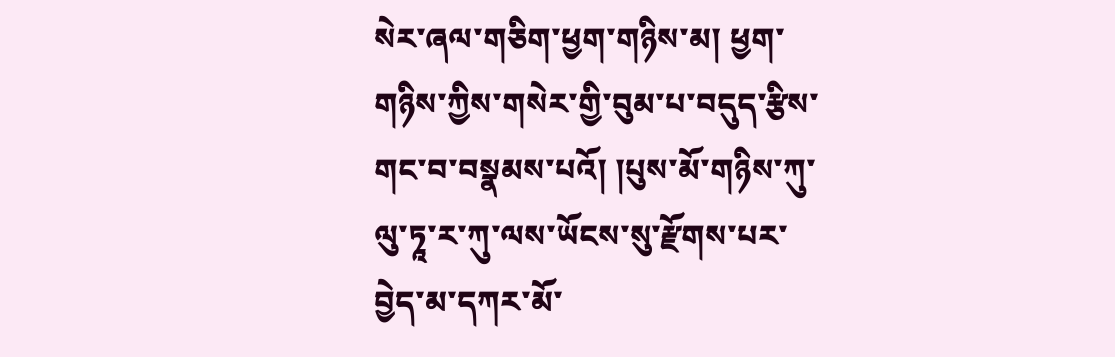སེར་ཞལ་གཅིག་ཕྱག་གཉིས་མ། ཕྱག་གཉིས་ཀྱིས་གསེར་གྱི་བུམ་པ་བདུད་རྩིས་གང་བ་བསྣམས་པའོ། །པུས་མོ་གཉིས་ཀུ་ལུ་ཏཱ་ར་ཀུ་ལས་ཡོངས་སུ་རྫོགས་པར་བྱེད་མ་དཀར་མོ་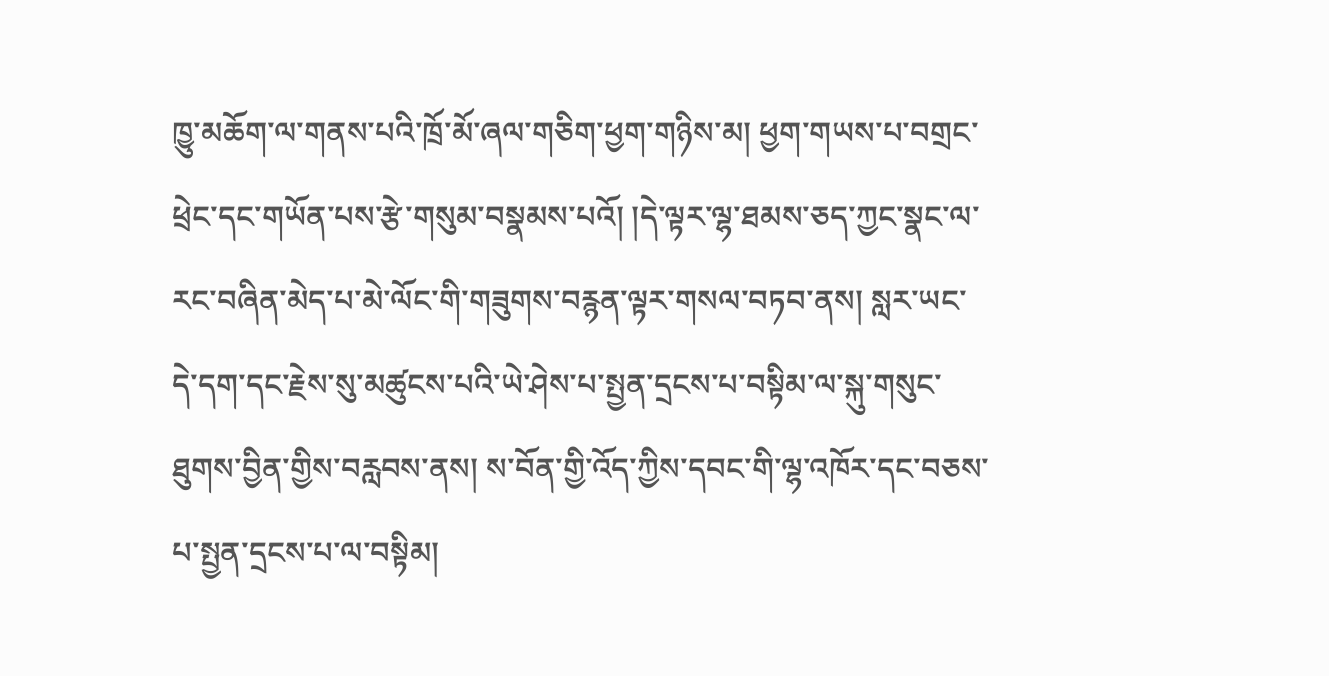ཁྱུ་མཆོག་ལ་གནས་པའི་ཁྲོ་མོ་ཞལ་གཅིག་ཕྱག་གཉིས་མ། ཕྱག་གཡས་པ་བགྲང་ཕྲེང་དང་གཡོན་པས་རྩེ་གསུམ་བསྣམས་པའོ། །དེ་ལྟར་ལྷ་ཐམས་ཅད་ཀྱང་སྣང་ལ་རང་བཞིན་མེད་པ་མེ་ལོང་གི་གཟུགས་བརྙན་ལྟར་གསལ་བཏབ་ནས། སླར་ཡང་དེ་དག་དང་རྗེས་སུ་མཚུངས་པའི་ཡེ་ཤེས་པ་སྤྱན་དྲངས་པ་བསྟིམ་ལ་སྐུ་གསུང་ཐུགས་བྱིན་གྱིས་བརླབས་ནས། ས་བོན་གྱི་འོད་ཀྱིས་དབང་གི་ལྷ་འཁོར་དང་བཅས་པ་སྤྱན་དྲངས་པ་ལ་བསྟིམ།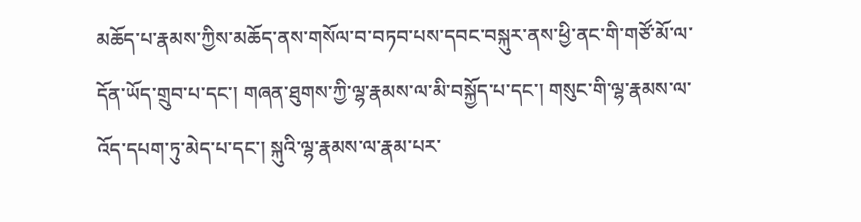མཆོད་པ་རྣམས་ཀྱིས་མཆོད་ནས་གསོལ་བ་བཏབ་པས་དབང་བསྐུར་ནས་ཕྱི་ནང་གི་གཙོ་མོ་ལ་དོན་ཡོད་གྲུབ་པ་དང་། གཞན་ཐུགས་ཀྱི་ལྷ་རྣམས་ལ་མི་བསྐྱོད་པ་དང་། གསུང་གི་ལྷ་རྣམས་ལ་འོད་དཔག་ཏུ་མེད་པ་དང་། སྐུའི་ལྷ་རྣམས་ལ་རྣམ་པར་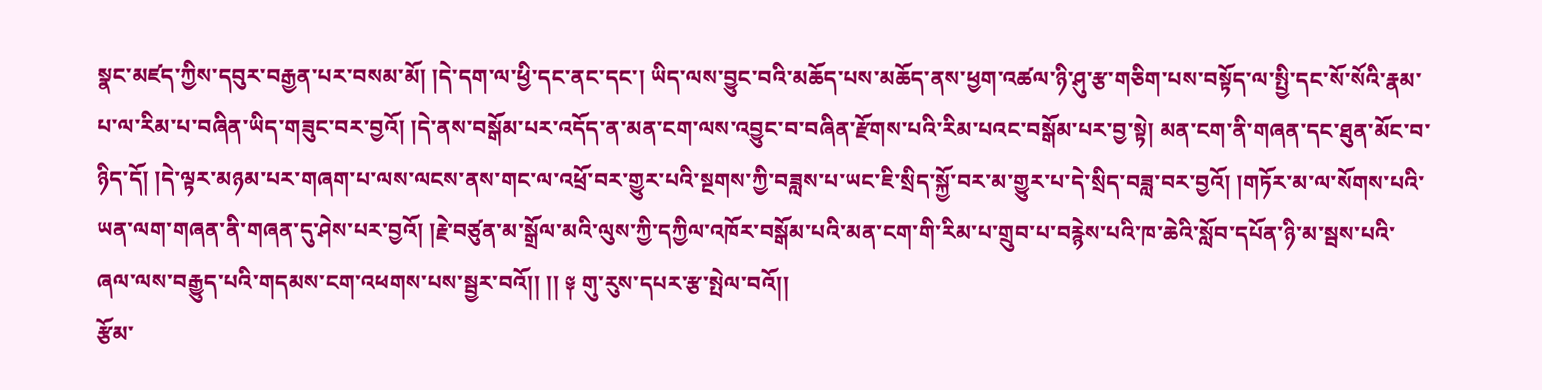སྣང་མཛད་ཀྱིས་དབུར་བརྒྱན་པར་བསམ་མོ། །དེ་དག་ལ་ཕྱི་དང་ནང་དང་། ཡིད་ལས་བྱུང་བའི་མཆོད་པས་མཆོད་ནས་ཕྱག་འཚལ་ཉི་ཤུ་རྩ་གཅིག་པས་བསྟོད་ལ་སྤྱི་དང་སོ་སོའི་རྣམ་པ་ལ་རིམ་པ་བཞིན་ཡིད་གཟུང་བར་བྱའོ། །དེ་ནས་བསྒོམ་པར་འདོད་ན་མན་ངག་ལས་འབྱུང་བ་བཞིན་རྫོགས་པའི་རིམ་པའང་བསྒོམ་པར་བྱ་སྟེ། མན་ངག་ནི་གཞན་དང་ཐུན་མོང་བ་ཉིད་དོ། །དེ་ལྟར་མཉམ་པར་གཞག་པ་ལས་ལངས་ནས་གང་ལ་འཕྲོ་བར་གྱུར་པའི་སྔགས་ཀྱི་བཟླས་པ་ཡང་ཇི་སྲིད་སྐྱོ་བར་མ་གྱུར་པ་དེ་སྲིད་བཟླ་བར་བྱའོ། །གཏོར་མ་ལ་སོགས་པའི་ཡན་ལག་གཞན་ནི་གཞན་དུ་ཤེས་པར་བྱའོ། །རྗེ་བཙུན་མ་སྒྲོལ་མའི་ལུས་ཀྱི་དཀྱིལ་འཁོར་བསྒོམ་པའི་མན་ངག་གི་རིམ་པ་གྲུབ་པ་བརྙེས་པའི་ཁ་ཆེའི་སློབ་དཔོན་ཉི་མ་སྦས་པའི་ཞལ་ལས་བརྒྱུད་པའི་གདམས་ངག་འཕགས་པས་སྦྱར་བའོ།། །། ༈ གུ་རུས་དཔར་རྩ་སྤེལ་བའོ།།
རྩོམ་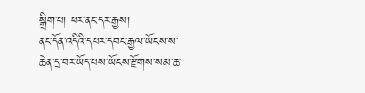སྒྲིག་པ། ཕར་ནང་དར་རྒྱས།
ནང་དོན་འདིའི་དཔར་དབང་རྒྱལ་ཡོངས་ས་ཆེན་དྲ་བར་ཡོད་པས་ཡོངས་རྫོགས་སམ་ཆ་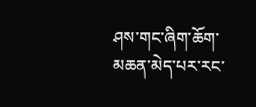ཤས་གང་ཞིག་ཆོག་མཆན་མེད་པར་རང་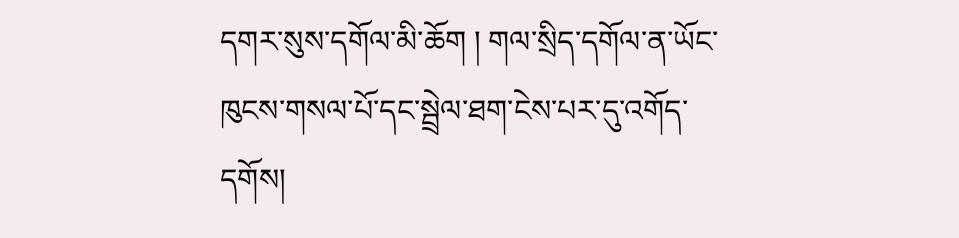དགར་སུས་དགོལ་མི་ཆོག ། གལ་སྲིད་དགོལ་ན་ཡོང་ཁུངས་གསལ་པོ་དང་སྦྲེལ་ཐག་ངེས་པར་དུ་འགོད་དགོས།